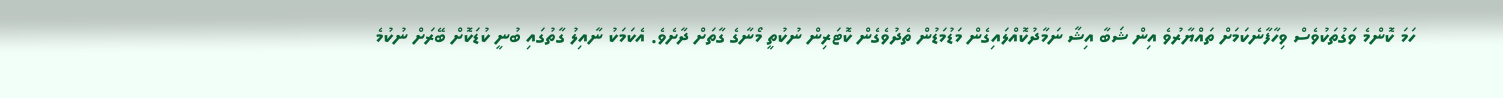ހަމަ ކޮންމެ ވަގުތަކުވެސް ވިހާފާނެކަމަށް ތައްޔާރުވެ އިން ޝަބާ އިޝާ ނަމާދުކޮއްލައިގެން މަޑުމަޑުން ތެދުވެގެން ކޮޓަރިން ނުކުތީ މޯނާގެ ގާތަށް ދާށެވެ. އެކަމަކު ނާއިލު ގާތުގައި ބުނީ ކުޑަކޮށް ބޭރަށް ނުކުމެ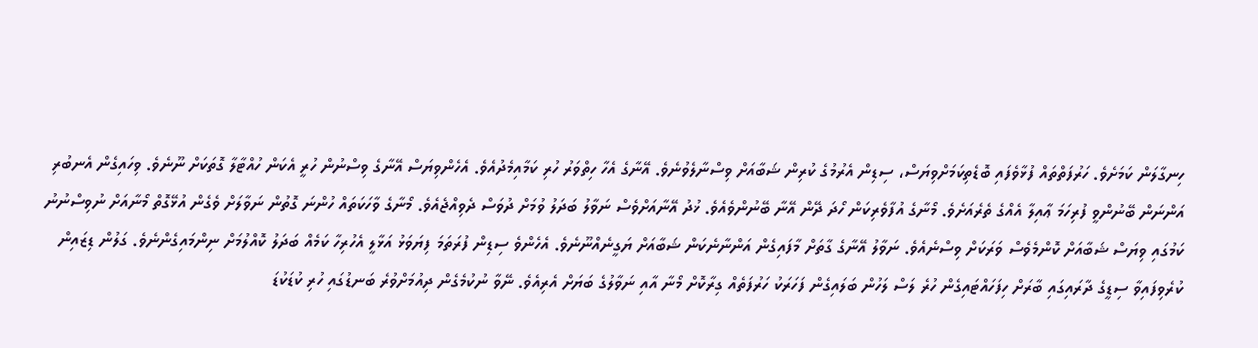ހިނގާލަން ކަމަށެވެ. ހަރުފަތްތައް ފުޅާވެފައި ބޮޑެތިކަމަށްވިޔަސް، ސިޑިން އެރުމުގެ ކުރިން ޝަބާއަށް ވިސްނާލެވުނެވެ. އޭނާގެ އެހާ ހިތްވަރު ހުރި ކަމާއިމެދުއެވެ. އެހެންވިޔަސް އޭނާގެ ވިސްނުން ހުރީ އެކަން ހުއްޓާލާ ގޮތަކަށް ނޫނެވެ. ވިހައިގެން އެނބުރި އަންނަން ބޭނުންވީ ފުރިހަމަ ޢާއިލާ އެއްގެ ތެރެއަށެވެ. މޯނާގެ އުފާވެރިކަން ހޯދަ ދޭން އޭނާ ބޭނުންވެއެވެ. ޚުދު އޭނާއަށްވެސް ނަވާލު ބަދަލު ވުމަށް ދުވަސް ދެވިއްޖެއެވެ. މޯނާގެ ވާހަކަތައް ހުންނަ ގޮތުން ނަވާލަށް ވެގެން އުޅޭގޮތް މޯނާއަށް ނުވިސްނުނު ކަމުގައި ވިޔަސް ޝަބާއަށް ކޮންމެވެސް ވަރަކަށް ވިސްނެއެވެ. ނަވާލު އޭނާގެ ގާތަށް މާފައިގެން އަންނާނެކަން ޝަބާއަށް ޔަގީނެއްނޫނެވެ. އެހެންވެ ސިޑިން ފުރަތަމަ ފިޔަވަޅު އަޅާލީ އެހުރިހާ ކަމެއް ބަދަލު ކޮއްލުމަށް ނިންމައިގެންނެވެ. ގަލުން ޑިޒައިން ކުރެވިފައިވާ ސިޑީގެ ދާރައިގައި ބާރަށް ހިފަހައްޓައިގެން ހުރެ ލަސް ލަހުން ބަލައިގެން ފަހަރަކު ހަރުފަތެއް ގިރާކޮށް މޯނާ އާއި ނަވާލުގެ ބަޔަށް އެރިއެވެ. ނޭވާ ނުކުމެގެން ދިއުމަށްވުރެ ބަނޑުގައި ހުރި ކުޑަކުޑަ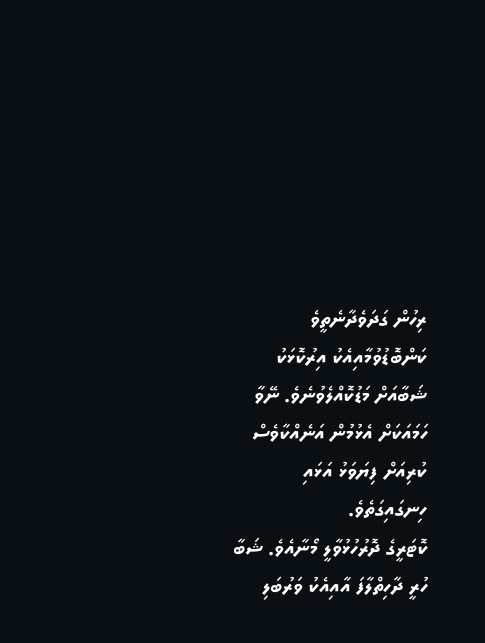ރިހުން ގަދަވެދާނެތީވެ ކަންބޮޑުވުމާއިއެކު އިރުކޮޅަކު ޝަބާއަށް މަޑުކޮއްލެވުނެވެ. ނޭވާ ހަމައަކަށް އެޅުމުން އަނެއްކާވެސް ކުރިއަށް ފިޔަވަޅު އަޅައި ހިނގައިގަތެވެ.
ކޮޓަރީގެ ދޮރުހުޅުވާލީ މޯނާއެވެ. ޝަބާ ހުރީ ދާހިތްލާފަ އާއިއެކު ވަރުބަލި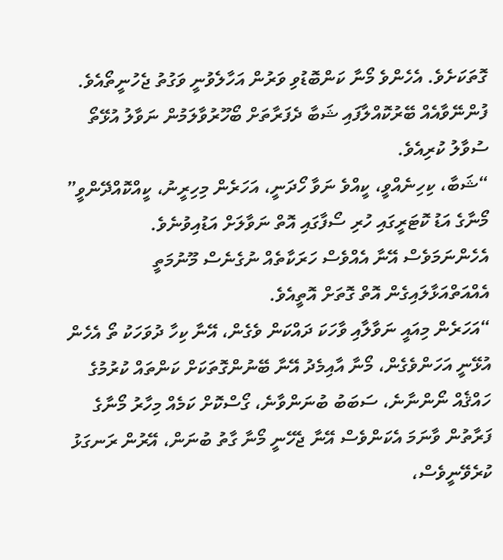ގޮތަކަށެވެ. އެހެންވެ މޯނާ ކަންބޮޑުވި ވަރުން އަހާލެވުނީ ވަގުތު ޖެހުނީތޯއެވެ. ފުންނޭވާއެއް ބޭރުކޮއްލާފައި ޝަބާ ދެފަރާތަށް ބޯހޫރުވާލަމުން ނަވާލު އުޅޭތޯ ސުވާލު ކުރިއެވެ.
“ޝަބާ، ކިހިނެއްވީ، ކީއްވެ ނަވާ ހޯދަނީ، އަހަރެން މިހިރީނު، ކީއްކޮއްދޭންވީ” މޯނާގެ އަޑު ކޮޓަރީގައި ހުރި ސޯފާގައި އޮތް ނަވާލަށް އަޑުއިވުނެވެ. އެހެންނަމަވެސް އޭނާ އެއްވެސް ހަރަކާތެއް ނުގެނެސް މޫނުމަތީ އެއްއަތްއަޅާލައިގެން އޮތް ގޮތަށް އޮތީއެވެ.
“އަހަރެން މިއައީ ނަވާލާއި ވާހަކަ ދައްކަން ވެގެން، އޭނާ ކިހާ ދުވަހަކު ތޯ އެހެން އުޅޭނީ އަހަންވެގެން، މޯނާ އާއިމެދު އޭނާ ބޭނުންގޮތަކަށް ކަންތައް ކުރުމުގެ ހައްޤެއް ނޯންނާނެ، ސަބަބު ބުނަންވާނެ، ގޯސްކޮށް ކަމެއް މިހާރު މޯނާގެ ފަރާތުން ވާނަމަ އެކަންވެސް އޭނާ ޖެހޭނީ މޯނާ ގާތު ބުނަން، އޭރުން ރަނގަޅު ކުރެވޭނީވެސް،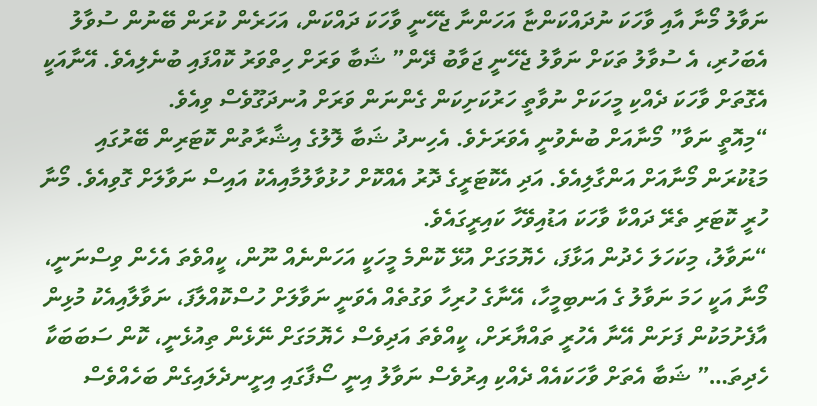ނަވާލު މޯނާ އާއި ވާހަކަ ނުދައްކަންޏާ އަހަންނާ ޖެހޭނީ ވާހަކަ ދައްކަން، އަހަރެން ކުރަން ބޭނުން ސުވާލު އެބަހުރި، އެ ސުވާލު ތަކަށް ނަވާލު ޖެހޭނީ ޖަވާބު ދޭން” ޝަބާ ވަރަށް ހިތްވަރު ކޮއްފައި ބުނެލިއެވެ. އޭނާއަކީ އެގޮތަށް ވާހަކަ ދެއްކި މީހަކަށް ނުވާތީ ހަރުކަށިކަން ގެންނަން ވަރަށް އުނދަގޫވެސް ވިއެވެ.
“މިއޮތީ ނަވާ” މޯނާއަށް ބުނެވުނީ އެވަރަށެވެ. އެހިނދު ޝަބާ ލޮލުގެ އިޝާރާތުން ކޮޓަރިން ބޭރުގައި މަޑުކުރަން މޯނާއަށް އަންގާލިއެވެ. އަދި އެކޮޓަރީގެ ދޮރު އެއްކޮށް ހުޅުވާލުމާއިއެކު އައިސް ނަވާލަށް ގޮވިއެވެ. މޯނާ ހުރީ ކޮޓަރި ތެރޭ ދައްކާ ވާހަކަ އަޑުއިވޭހާ ކައިރީގައެވެ.
“ނަވާލު، މިކަހަލަ ހެދުން އަޅާފަ، ހެޔޮމަގަށް އުޅޭ ކޮންމެ މީހަކީ އަހަންނެއް ނޫން، ކީއްވެތަ އެހެން ވިސްނަނީ، މޯނާ އަކީ ހަމަ ނަވާލު ގެ އަނބިމީހާ، އޭނާގެ ހުރިހާ ވަގުތެއް އެވަނީ ނަވާލަށް ހުސްކޮއްލާފަ، ނަވާލާއިއެކު މުޅިން އާފެށުމަކުން ފަށަން އޭނާ އެހުރީ ތައްޔާރަށް، ކީއްވެތަ އަދިވެސް ހެޔޮމަގަށް ނޭޅެން ތިއުޅެނީ، ކޮން ސަބަބަކާ ހެދިތަ…” ޝަބާ އެތަށް ވާހަކައެއް ދެއްކި އިރުވެސް ނަވާލު އިނީ ސޯފާގައި އިށީނދެލައިގެން ބަހެއްވެސް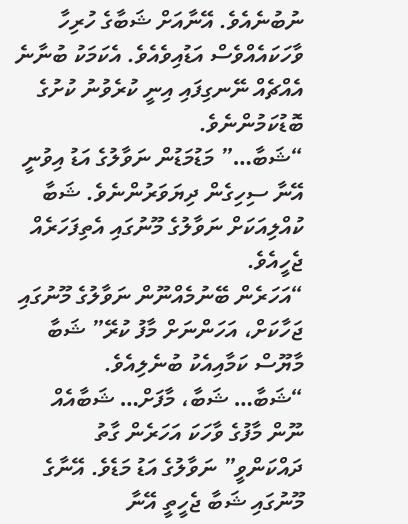ނުބުނެއެވެ. އޭނާއަށް ޝަބާގެ ހުރިހާ ވާހަކައެއްވެސް އަޑުއިވެއެވެ. އެކަމަކު ބުނާނެ އެއްޗެއް ނޭނގިފައި އިނީ ކުރެވުނު ކުށުގެ ބޮޑުކަމުންނެވެ.
“ޝަބާ…” މަޑުމަޑުން ނަވާލުގެ އަޑު އިވުނީ އޭނާ ސިހިގެން ދިޔަވަރުންނެވެ. ޝަބާ ކުއްލިއަކަށް ނަވާލުގެ މޫނުގައި އެތިފަހަރެއް ޖެހީއެވެ.
“އަހަރެން ބޭނުމެއްނޫން ނަވާލުގެ މޫނުގައި ޖަހާކަށް، އަހަންނަށް މާފު ކުރޭ” ޝަބާ މާޔޫސް ކަމާއިއެކު ބުނެލިއެވެ.
“ޝަބާ… ޝަބާ، މާފަށް… ޝަބާއެއް ނޫން މާފުގެ ވާހަކަ އަހަރެން ގާތު ދައްކަންވީ” ނަވާލުގެ އަޑު މަޑެވެ. އޭނާގެ މޫނުގައި ޝަބާ ޖެހީތީ އޭނާ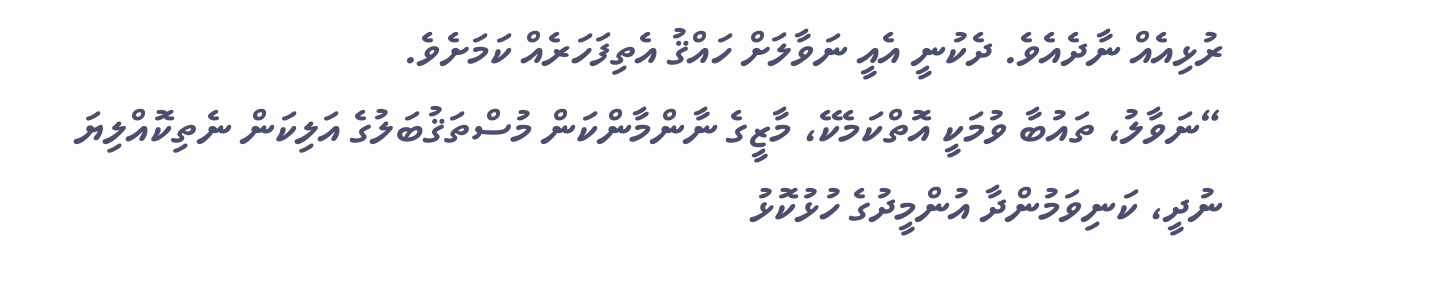ރުޅިއެއް ނާދެއެވެ. ދެކުނީ އެއީ ނަވާލަށް ހައްޤު އެތިފަހަރެއް ކަމަށެވެ.
“ނަވާލު، ތައުބާ ވުމަކީ އޮތްކަމެކޭ، މާޒީގެ ނާންމާންކަން މުސްތަޤުބަލުގެ އަލިކަން ނެތިކޮއްލިޔަ ނުދީ، ކަނިވަމުންދާ އުންމީދުގެ ހުޅުކޮޅު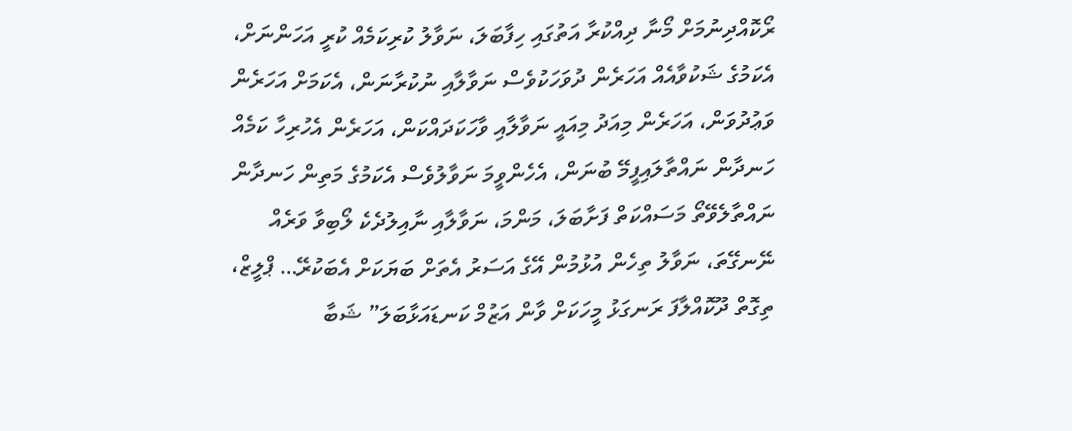ރޯކޮއްދިނުމަށް މޯނާ ދިއްކުރާ އަތުގައި ހިފާބަލަ، ނަވާލު ކުރިކަމެއް ކުރީ އަހަންނަށް، އެކަމުގެ ޝަކުވާއެއް އަހަރެން ދުވަހަކުވެސް ނަވާލާއި ނުކުރާނަން، އެކަމަށް އަހަރެން ވަޢުދުވަން، އަހަރެން މިއަދު މިއައީ ނަވާލާއި ވާހަކަދައްކަން، އަހަރެން އެހުރިހާ ކަމެއް ހަނދާން ނައްތާލައިފީމޭ ބުނަން، އެހެންވީމަ ނަވާލުވެސް އެކަމުގެ މަތިން ހަނދާން ނައްތާލެވޭތޯ މަސައްކަތް ފަށާބަލަ، މަންމަ، ނަވާލާއި ނާއިލުދެކެ ލޯބިވާ ވަރެއް ނޭނގޭތަ، ނަވާލު ތިހެން އުޅުމުން އޭގެ އަސަރު އެތަށް ބަޔަކަށް އެބަކުރޭ… ޕްލީޒް، ތިގޮތް ދޫކޮއްލާފަ ރަނގަޅު މީހަކަށް ވާން އަޒުމް ކަނޑައަޅާބަލަ” ޝަބާ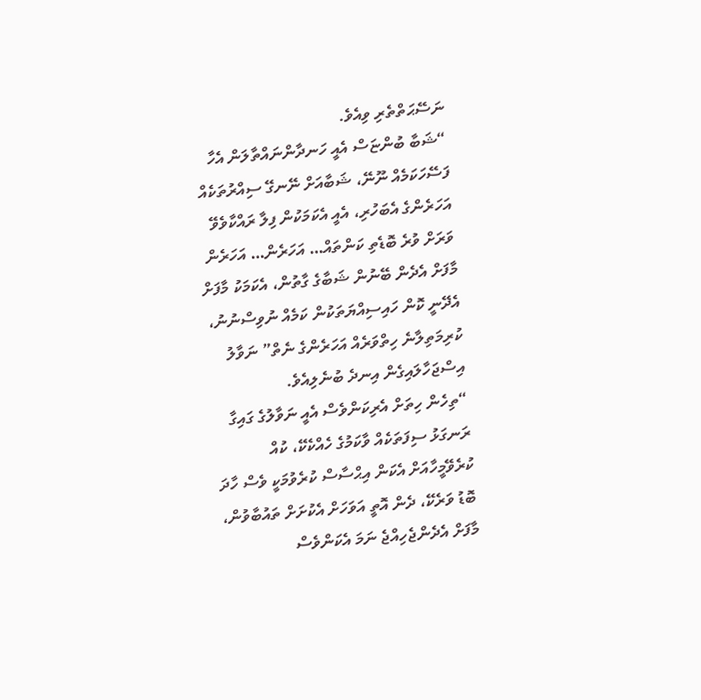ނަސޭޙަތްތެރި ވިއެވެ.
“ޝަބާ ބުންޏަސް އެއީ ހަނދާންނައްތާލަން އެހާ ފަސޭހަކަމެއް ނޫނޭ، ޝަބާއަށް ނޭނގޭ ސިއްރުތަކެއް އަހަރެންގެ އެބަހުރި، އެއީ އެކަމަކުން ފިލާ ރައްކާވެވޭ ވަރަށް ވުރެ ބޮޑެތި ކަންތައް… އަހަރެން… އަހަރެން މާފަށް އެދެން ބޭނުން ޝަބާގެ ގާތުން، އެކަމަކު މާފަށް އެދޭނީ ކޮން ހައިސިއްޔަތަކުން ކަމެއް ނުވިސްނުނު، ކުރިމަތިލާނެ ހިތްވަރެއް އަހަރެންގެ ނެތް” ނަވާލު އިސްޖަހާލައިގެން އިނދެ ބުނެލިއެވެ.
“ތިހެން ހިތަށް އެރިކަންވެސް އެއީ ނަވާލުގެ ގައިގާ ރަނގަޅު ސިފަތަކެއް ވާކަމުގެ ހެއްކެކޭ، ކުއް ކުރެވޭމީހާއަށް އެކަން އިޙްސާސް ކުރެވުމަކީ ވެސް ހާދަ ބޮޑު ވަރެކޭ، ދެން އޮތީ އަވަހަށް އެކުށަށް ތައުބާވުން، މާފަށް އެދެންޖެހިއްޖެ ނަމަ އެކަންވެސް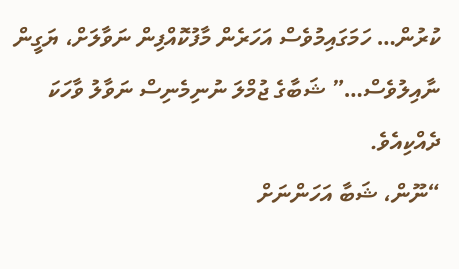ކުރުން… ހަމަގައިމުވެސް އަހަރެން މާފުކޮއްފިން ނަވާލަށް، ޔަގީން ނާއިލުވެސް…” ޝަބާގެ ޖުމްލަ ނުނިމެނިސް ނަވާލު ވާހަކަ ދެއްކިއެވެ.
“ނޫން، ޝަބާ އަހަންނަށް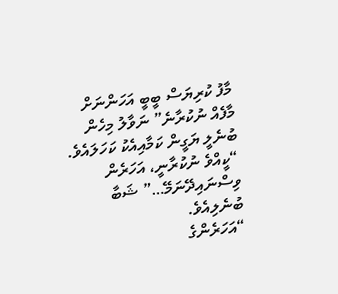މާފު ކުރިޔަސް ބީބީ އަހަންނަށް މާފެއް ނުކުރާނެ” ނަވާލު މިހެން ބުނެލީ ޔަގީން ކަމާއިއެކު ކަހަލައެވެ.
“ކީއްވެ ނުކުރާނީ، އަހަރެން ވިސްނައިދޭނަމޭ…” ޝަބާ ބުނެލިއެވެ.
“އަހަރެންގެ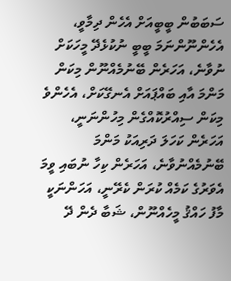ސަބަބުން ބީބީއަށް އެހެން ދިމާވީ، އެހެންނޫންނަމަ ބީބީ ނުކުޅެދޭ މީހަކަށް ނުވާނެ، އަހަރެން ބޭނުމެއްނޫން މިކަން މަންމަ އާއި ބައްޕައަށް އެނގޭކަށް، އެހެންވެ މިކަން ސިއްރުކޮއްގެން މިހުންނަނީ، އަހަރެން ކަހަލަ ދަރިއަކު މަންމަ ބޭނުމެއްނުވާނެ، އަހަރެން ކިހާ ނުބައި ވީމަ އެވަރުގެ ކަމެއް ކުރަން ކެރޭނީ، އަހަންނަކީ މާފު ހައްޤު މީހެއްނޫން، ޝަބާ ދެން ދޭ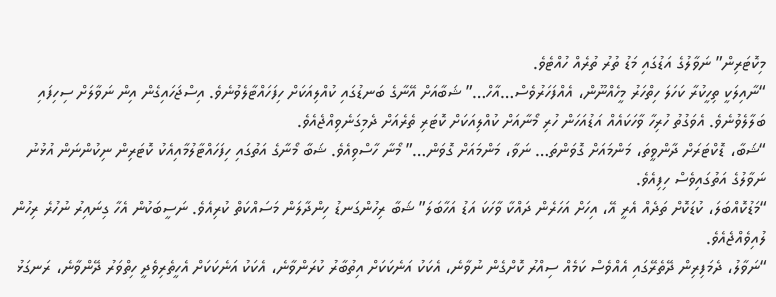މިކޮޓަރިން” ނަވާލުގެ އަޑުގައި މަޑު ތުރު ތުރެއް ހުއްޓެވެ.
“ނާއިލަކީ ތިހީކުރާ ކަހަލަ ހިތްހަރު މީހެއްނޫން، އެއްފަހަރުވެސް…އާހް…” ޝަބާއަށް އޭނާގެ ބަނޑުގައި ކުއްލިއަކަށް ހިފަހައްޓާލެވުނެވެ. އިސްޖަހައިގެން އިން ނަވާލަށް ސިހިފައި ބަލާލެވުނެވެ. އެވަގުތު ހުރިހާ ވާހަކައެއް އަޑުއަހަން ހުރި މޯނާއަށް ކުއްލިއަކަށް ކޮޓަރި ތެރެއަށް ދެމިގަނެވިއްޖެއެވެ.
“ޝަބާ، ޑޮކްޓަރަށް ދާންވީތަ، މަންމައަށް ގޮވަންތަ… ނަވާ، މަންމައަށް ގޮވަން…” މޯނާ ހާސްވިއެވެ. ޝަބާ މޯނާގެ އަތުގައި ހިފަހައްޓާލުމާއިއެކު ކޮޓަރިން ނިކުންނަން އުޅުނު ނަވާލުގެ އަތުގައިވެސް ހިފިއެވެ.
“މަޑުކޮއްބަލަ، ކުޑަކޮށް ތަދެއް އެރީ އޭ، އިހަށް އަހަރެން ދައްކާ ވާހަކަ އަޑު އަހާބަލަ” ޝަބާ ރިހުންގަނޑު ހިންދާލަން މަސައްކަތް ކުރިއެވެ. ނަސީބަކުން އެހާ ގިނައިރު ނުހުރެ ރިހުން ލުއިވެއްޖެއެވެ.
“ނަވާލު، ދެމަފިރިން ދޭތެރޭގައި އެއްވެސް ކަމެއް ސިއްރު ކޮށްގެން ނުވާނެ، އެކަކު އަނެކަކަށް އިތުބާރު ކުރަންވާނެ، އެކަކު އަނެކަކަށް އެހީތެރިވެދީ ހިތްވަރު ދޭންވާނެ، ރަނގަޅު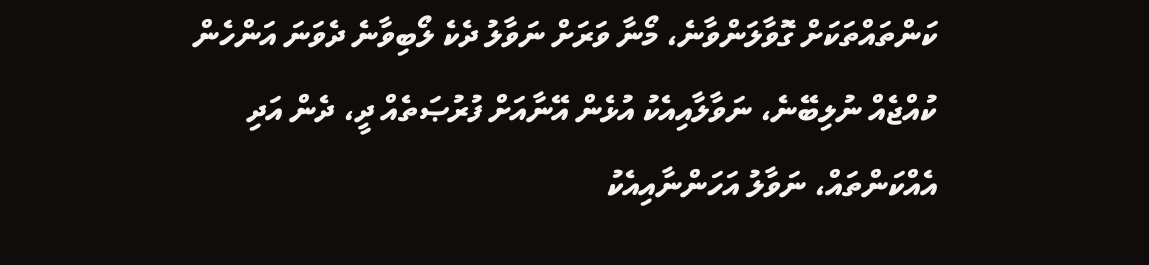ކަންތައްތަކަށް ގޮވާލަންވާނެ، މޯނާ ވަރަށް ނަވާލު ދެކެ ލޯބިވާނެ ދެވަނަ އަންހެން ކުއްޖެއް ނުލިބޭނެ، ނަވާލާއިއެކު އުޅެން އޭނާއަށް ފުރުޞަތެއް ދީ، ދެން އަދި އެއްކަންތައް، ނަވާލު އަހަންނާއިއެކު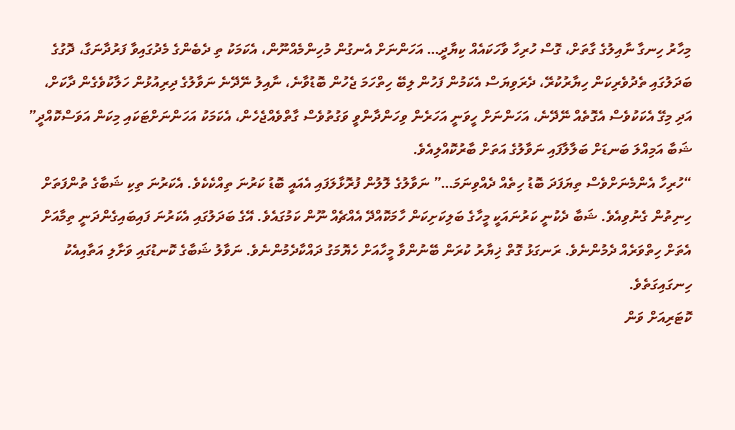މިހާރު ހިނގާ ނާއިލުގެ ގާތަށް، ގޮސް ހުރިހާ ވާހަކައެއް ކިޔާދީ… އަހަންނަށް އެނގުން މުހިންމެއްނޫން، އެކަމަކު ތި ދެބެންގެ މެދުގައިވާ ފަރުދާނަގާ، ދޮގުގެ ބަދަލުގައި ތެދުވެރިކަން ހިޔާރުކުރޭ، ދެރަވިޔަސް އެކަމުން ފަހުން ލިބޭ ހިތްހަމަ ޖެހުން ބޮޑުވާނެ، ނާއިލު ނޭދޭނެ ނަވާލުގެ ދިރިއުޅުން ހަލާކުވެގެން ދާކަށް، އަދި މިގޭ އެކަކުވެސް އެގޮތެއް ނޭދޭނެ، އަހަންނަށް ހީވަނީ އަހަރެން ވިހަންދާންވީ ވަގުތުވެސް ގާތްވެއްޖެހެން، އެކަމަކު އަހަންނަށްޓަކައި މިކަން އަވަސްކޮއްދީ” ޝަބާ އަމިއްލަ ބަނޑަށް ބަލާލާފައި ނަވާލުގެ އަތަށް ބާރުކޮއްލިއެވެ.
“ހުރިހާ އެންމެނަށްވެސް ތިޔަފަދަ ބޮޑު ހިތެއް ދެއްވިނަމަ…” ނަވާލުގެ ލޮލުން ފުރޮޅާލަފައި އެއައީ ބޮޑު ކަރުނަ ތިއްކެކެވެ. އެކަރުނަ ތިކި ޝަބާގެ ތުންފަތަށް ހިނިތުން ގެނުވިއެވެ. ޝަބާ ދެކުނީ ކަރުނައަކީ މީހާގެ ބަލިކަށިކަން ހާމަކޮއްދޭ އެއްޗެއް ނޫން ކަމުގައެވެ. އޭގެ ބަދަލުގައި އެކަރުނަ ފައިބައިގެންދަނީ ތިމާއަށް އެތަށް ހިތްވަރެއް ދެމުންނެވެ. ރަނގަޅު ގޮތް ޚިޔާރު ކުރަން ބޭނުންވާ މީހާއަށް ހެޔޮމަގު ދައްކާދެމުންނެވެ. ނަވާލު ޝަބާގެ ކޮނޑުގައި ވަށާލި އަތާއިއެކު ހިނގައިގަތެވެ.
ކޮޓަރިއަށް ވަން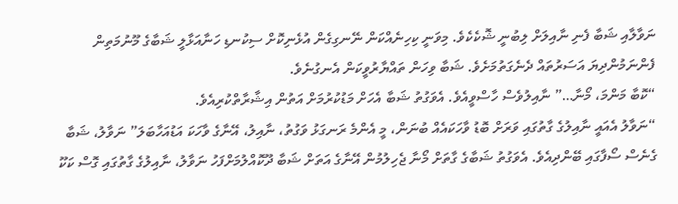ނަވާލާއި ޝަބާ ފެނި ނާއިލަށް ލިބުނީ ޝޮކެކެވެ. މިވަނީ ކިހިނެއްކަން ނޭނގިގެން އުޅެނިކޮށް ސިކުނޑި ހަނާއަޅާލީ ޝަބާގެ މޫނުމަތިން ފެންނަމުންދިޔަ އަސަރުތައް ދެނެގަތުމަށެވެ. ޝަބާ ވިހަން ތައްޔާރުވީކަން އެނގުނެވެ.
“ކޮބާ މަންމަ، މޯނާ…” ނާއިލުވެސް ހާސްވީއެވެ. އެވަގުތު ޝަބާ އެހަށް މަޑުކުރުމަށް އަތުން އިޝާރާތްކުރިއެވެ.
“ނަވާލު އެއައީ ނާއިލުގެ ގާތުގައި ވަރަށް ބޮޑު ވާހަކައެއް ބުނަން، މީ އެންމެ ރަނގަޅު ވަގުތު، ނާއިލު، އޭނާގެ ވާހަކަ އަޑުއަހާބަލަ” ނަވާލު، ޝަބާ ގެނެސް ސޯފާގައި ބޭންދިއެވެ. އެވަގުތު ޝަބާގެ ގާތަށް މޯނާ ޖެހިލުމުން އޭނާގެ އަތަށް ޝަބާ ދޫކޮއްލުމަށްފަހު ނަވާލު، ނާއިލުގެ ގާތުގައި ގޮސް ކަކޫ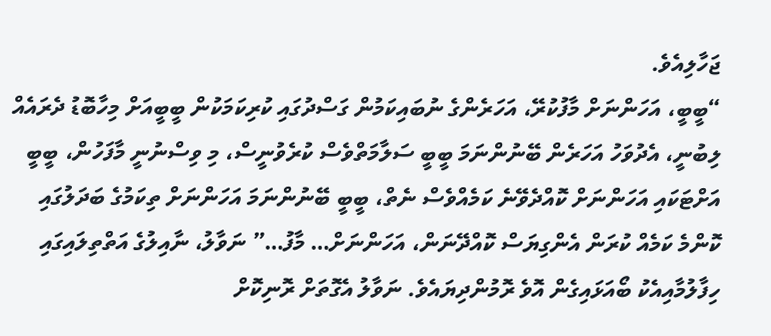ޖަހާލިއެވެ.
“ބީބީ، އަހަންނަށް މާފުކުރޭ، އަހަރެންގެ ނުބައިކަމުން ގަސްދުގައި ކުރިކަމަކުން ބީބީއަށް މިހާބޮޑު ދެރައެއް ލިބުނީ، އެދުވަހު އަހަރެން ބޭނުންނަމަ ބީބީ ސަލާމަތްވެސް ކުރެވުނީސް، މި ވިސްނުނީ މާފަހުން، ބީބީ އަށްޓަކައި އަހަންނަށް ކޮއްދެވޭނެ ކަމެއްވެސް ނެތް، ބީބީ ބޭނުންނަމަ އަހަންނަށް ތިކަމުގެ ބަދަލުގައި ކޮންމެ ކަމެއް ކުރަން އެންގިޔަސް ކޮއްދޭނަން، އަހަންނަށް… މާފު…” ނަވާލު، ނާއިލުގެ އަތްތިލައިގައި ހިފާލުމާއިއެކު ބޯއަޅައިގެން އޮވެ ރޮމުންދިޔައެވެ. ނަވާލު އެގޮތަށް ރޮނިކޮށް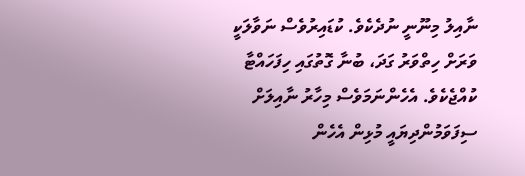ނާއިލު މިނޫނީ ނުދެކެވެ. ކުޑައިރުވެސް ނަވާލަކީ ވަރަށް ހިތްވަރު ގަދަ، ބުނާ ގޮތުގައި ހިފަހައްޓާ ކުއްޖެކެވެ. އެހެންނަމަވެސް މިހާރު ނާއިލަށް ސިފަވަމުންދިޔައީ މުޅިން އެހެން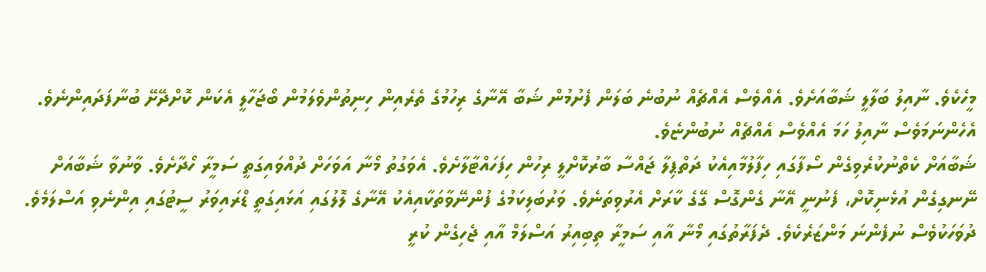މީހެކެވެ. ނާއިލު ބަލާލީ ޝަބާއަށެވެ. އެއްވެސް އެއްޗެއް ނުބުނެ ބަލަން ފެށުމުން ޝަބާ އޭނާގެ ރިހުމުގެ ތެރެއިން ހިނިތުންވެލަމުން ބޯޖަހާލީ އެކަން ކޮށްދޭށޭ ބުނާފަދައިންނެވެ. އެހެންނަމަވެސް ނާއިލު ހަމަ އެއްވެސް އެއްޗެއް ނުބުންޏެވެ.
ޝަބާއަށް ކެތްނުކުރެވިގެން ސޯފާގައި ހިފާލުމާއިއެކު ދަތްޕިލާ ޖައްސާ ބާރުކޮށްލީ ރިހުން ހިފަހައްޓާލާށެވެ. އެވަގުތު މޯނާ އަވަހަށް ދުއްވައިގަތީ ސަމީރާ ހޯދާށެވެ. ވާނުވާ ޝަބާއަށް ނޭނގިގެން އުޅެނިކޮށް، ފެނުނީ އޭނާ ގެންގޮސް ގޭގެ ކާރަށް އެރުވިތަނެވެ. ވަރުބަލިކަމުގެ ފުންނޭވާތަކާއިއެކު އޭނާގެ ލޮލުގައި އަޅައިގަތީ ޑްރައިވަރު ސީޓުގައި އިންނެވި އަސްލަމެވެ. ދުވަހަކުވެސް ނުފެންނަ މަންޒަރެކެވެ. ދެފަރާތުގައި މޯނާ އާއި ސަމީރާ ތިބިއިރު އަސްލަމް އާއި ޖެހިގެން ކުރީ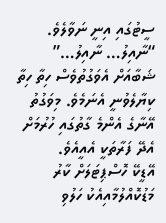ސީޓުގައި އިނީ ނަވާލެވެ.
“ނާއިލު… ނާއިލު…” ޝަބާއަށް އެވަގުތުވެސް ހިތާ ހިތާ ކިޔާލެވުނީ އެނަމެވެ. މިވަގުތު އޭނާގެ އެންމެ ގާތުގައި ހުރުމަށް އެދޭ ފަރާތަކީ އެއީއެވެ.
އޭޑީކޭ ހޮސްޕިޓަލަށް ކާރު މަޑުކޮއްލުމާއިއެކު ހަލުވި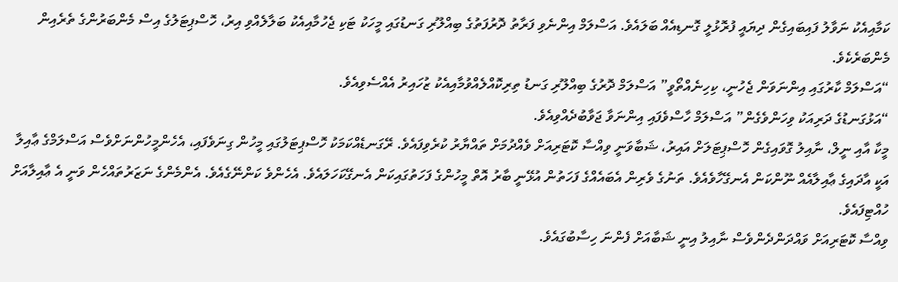ކަމާއިއެކު ނަވާލު ފައިބައިގެން ދިޔައީ ފުރޮޅުލީ ގޮނޑިއެއް ބަލައެވެ. އަސްލަމް އިންނެވި ފަރާތު ދޮރުފަތުގެ ބިއްލޫރި ގަނޑުގައި މީހަކު ޓަކި ޖެހުމާއިއެކު ބަލާލެއްވި އިރު، ހޮސްޕިޓަލުގެ އިސް މެންބަރުންގެ ތެރެއިން މެންބަރެކެވެ.
“އަސްލަމް ކާރުގައި އިންނަވަން ޖެހުނީ، ކިހިނެއްތޯވީ” އަސްލަމް ދޮރުގެ ބިއްލޫރި ގަނޑު ތިރިކޮއްލެއްވުމާއިއެކު ޒުހައިރު އެއްސެވިއެވެ.
“އަޅުގަނޑުގެ ދަރިއަކު ވިހަންވެގެން” އަސްލަމް ހާސްވެފައި އިންނަވާ ޖަވާބުދެއްވިއެވެ.
މީކާ އާއި ނީލް، ނާއިލު ގޮވައިގެން ހޮސްޕިޓަލަށް އައިރު، ޝަބާވަނީ ވިއްސާ ކޮޓަރިއަށް ވެއްދުމަށް ތައްޔާރު ކުރެވިފައެވެ. ރޭގަނޑެއްކަމަކު ހޮސްޕިޓަލުގައި މީހުން ގިނަވެފައި، އެހެންމީހުންނަށްވެސް އަސްލަމްގެ ޢާއިލާ އަކީ އާދައިގެ ޢާއިލާއެއް ނޫންކަން އެނގޭހާވެއެވެ. ތަނުގެ ވެރިން އެބައެއްގެ ފަހަތުން އުޅޭނީ ބާރު އޮތް މީހުންގެ ފަހަތުގައިކަން އެނގޭކަހަލައެވެ. އެހެންވެ ކަންނޭގެއެވެ. އެންމެންގެ ނަޒަރުތައްހެން ވަނީ އެ ޢާއިލާއަށް ހުއްޓިފައެވެ.
ވިއްސާ ކޮޓަރިއަށް ވައްދަންދެންވެސް ނާއިލު އިނީ ޝަބާއަށް ފެންނަ ހިސާބުގައެވެ.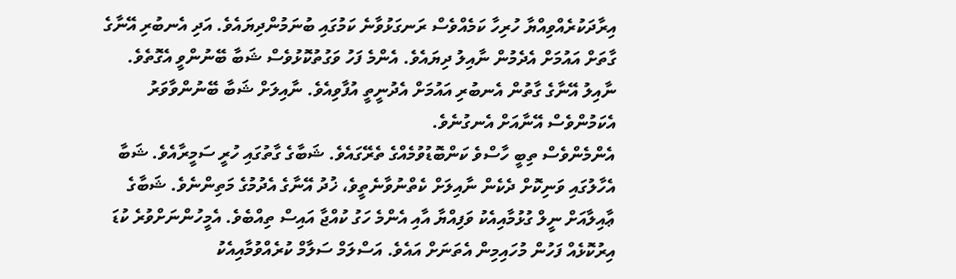އިރާދަކުރެއްވިއްޔާ ހުރިހާ ކަމެއްވެސް ރަނގަޅުވާނެ ކަމުގައި ބުނަމުންދިޔައެވެ. އަދި އެނބުރި އޭނާގެ ގާތަށް އައުމަށް އެދެމުން ނާއިލު ދިޔައެވެ. އެންމެ ފަހު ވަގުތުކޮޅުވެސް ޝަބާ ބޭނުންވީ އެގޮތެވެ. ނާއިލު އޭނާގެ ގާތުން އެނބުރި އައުމަށް އެދުނީތީ އުފާވިއެވެ. ނާއިލަށް ޝަބާ ބޭނުންވާވަރު އެކަމުންވެސް އޭނާއަށް އެނގުނެވެ.
އެންމެންވެސް ތިބީ ހާސްވެ ކަންބޮޑުވުމެއްގެ ތެރޭގައެވެ. ޝަބާގެ ގާތުގައި ހުރީ ސަމީރާއެވެ. ޝަބާ އެހާލުގައި ވަނިކޮށް ދެކެން ނާއިލަށް ކެތްނުވާނެތީވެ، ޚުދު އޭނާގެ އެދުމުގެ މަތިންނެވެ. ޝަބާގެ ޢާއިލާއަށް ނީލް ގުޅުމާއިއެކު ވަފިއްޔާ އާއި އެންމެ ހަގު ކުއްޖާ އައިސް ތިއްބެވެ. އެމީހުންނަށްވުރެ ކުޑަ އިރުކޮޅެއް ފަހުން މުހައިމިން އެތަނަށް އައެވެ. އަސްލަމް ސަލާމް ކުރެއްވުމާއިއެކު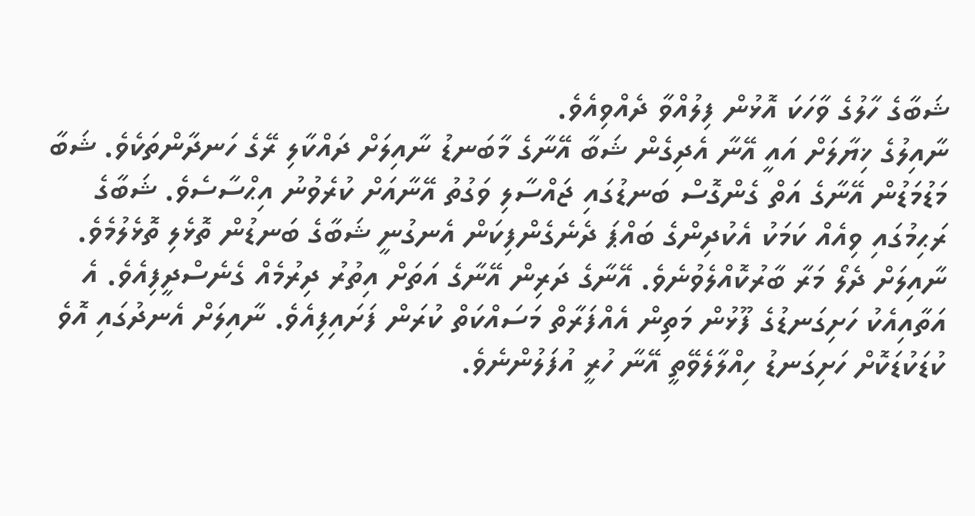ޝަބާގެ ހާލުގެ ވާހަކަ އޮޅުން ފިލުއްވާ ދެއްވިއެވެ.
ނާއިލުގެ ޚިޔާލަށް އައީ އޭނާ އެދިގެން ޝަބާ އޭނާގެ މާބަނޑު ނާއިލަށް ދައްކާލި ރޭގެ ހަނދާންތަކެވެ. ޝަބާ މަޑުމަޑުން އޭނާގެ އަތް ގެންގޮސް ބަނޑުގައި ޖައްސާލި ވަގުތު އޭނާއަށް ކުރެވުނު އިޙްސާސެވެ. ޝަބާގެ ރަޙިމުގައި ވިއެއް ކަމަކު އެކުދިންގެ ބައްޕަ ދެނެގެންފިކަން އެނގުނީ ޝަބާގެ ބަނޑުން ތޮޅެލި ތޮޅެލުމެވެ. ނާއިލަށް ދެލޯ މަރާ ބާރުކޮއްލެވުނެވެ. އޭނާގެ ދަރިން އޭނާގެ އަތަށް އިތުރު ދިރުމެއް ގެނެސްދީފިއެވެ. އެ އަތާއިއެކު ހަށިގަނޑުގެ ފޫޅުން މަތިން އެއްފަރާތް މަސައްކަތް ކުރަން ފަށައިފިއެވެ. ނާއިލަށް އެނދުގައި އޮވެ ކުޑަކުޑަކޮށް ހަށިގަނޑު ހިއްލާލެވޭތީ އޭނާ ހުރީ އުފަލުންނެވެ.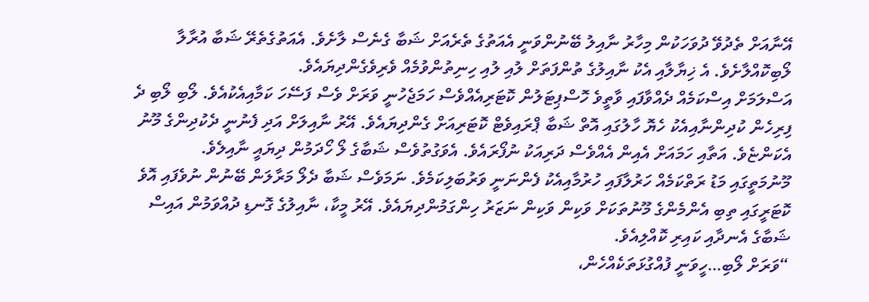އޭނާއަށް ތެދުވޭ ދުވަހަކުން މިހާރު ނާއިލު ބޭނުންވަނީ އެއަތުގެ ތެރެއަށް ޝަބާ ގެނެސް ލާށެވެ. އެއަތުގެތެރޭ ޝަބާ އުރާލާ ލޯބިކޮއްލާށެވެ. އެ ޚިޔާލާއި އެކު ނާއިލުގެ ތުންފަތަށް ލުއި ލުއި ހިނިތުންވުމެއް ވެރިވެގެންދިޔައެވެ.
އަސްލަމަށް އިސްކަމެއް ދެއްވާފައި ވާތީވެ ހޮސްޕިޓަލުން ކޮޓަރިއެއްވެސް ހަމަޖެހުނީ ވަރަށް ވެސް ފަސޭހަ ކަމާއިއެކުއެވެ. ލޯބި ލޯބި ދެ ފިރިހެން ކުދިންނާއިއެކު ހެޔޮ ހާލުގައި އޮތް ޝަބާ ޕްރައިވެޓް ކޮޓަރިއަށް ގެންދިޔައެވެ. އޭރު ނާއިލަށް އަދި ފެނުނީ ދެކުދިންގެ މޫނު އެކަންޏެވެ. އަތާއި ހަމައަށް އެއިން އެއްވެސް ދަރިއަކު ނުފޯރައެވެ. އެވަގުތުވެސް ޝަބާގެ ލޯ ހޯދަމުން ދިޔައީ ނާއިލެވެ.
މޫނުމަތީގައި މަޑު ރަތްކަމެއް ހަރުލާފައި ހުރުމާއިއެކު ފެންނަނީ ވަރުބަލިކަމެވެ. ނަމަވެސް ޝަބާ ދެލޯ މަރާލަން ބޭނުން ނުވެފައި އޮވެ ކޮޓަރީގައި ތިބި އެންމެންގެ މޫނުތަކަށް ވަކިން ވަކިން ނަޒަރު ހިންގަމުންދިޔައެވެ. އޭރު މީކާ، ނާއިލުގެ ގޮނޑި ދުއްވަމުން އައިސް ޝަބާގެ އެނދާއި ކައިރި ކޮއްލިއެވެ.
“ވަރަށް ލޯބި…ހީވަނީ ފުއްގުޅަތަކެއްހެން،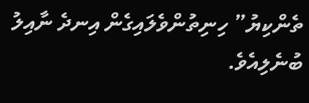ތެންކިޔު” ހިނިތުންވެލައިގެން އިނދެ ނާއިލު ބުނެލިއެވެ.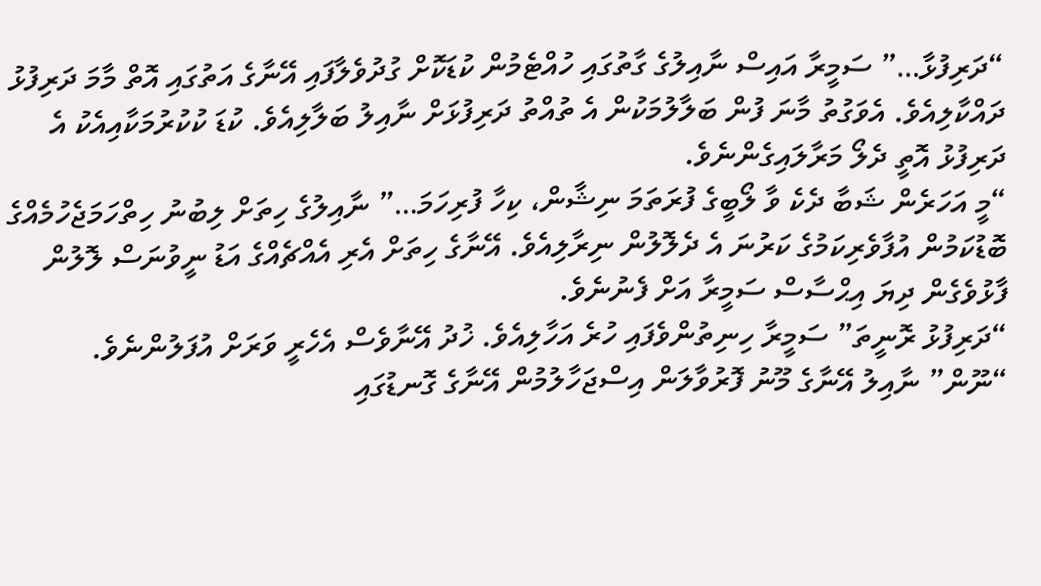“ދަރިފުޅާ…” ސަމީރާ އައިސް ނާއިލުގެ ގާތުގައި ހުއްޓެމުން ކުޑަކޮށް ގުދުވެލާފައި އޭނާގެ އަތުގައި އޮތް މާމަ ދަރިފުޅު ދައްކާލިއެވެ. އެވަގުތު މާނަ ފުން ބަލާލުމަކުން އެ ތުއްތު ދަރިފުޅަށް ނާއިލު ބަލާލިއެވެ. ކުޑަ ކުކުރުމަކާއިއެކު އެ ދަރިފުޅު އޮތީ ދެލޯ މަރާލައިގެންނެވެ.
“މީ އަހަރެން ޝަބާ ދެކެ ވާ ލޯބީގެ ފުރަތަމަ ނިޝާން، ކިހާ ފުރިހަމަ…” ނާއިލުގެ ހިތަށް ލިބުނު ހިތްހަމަޖެހުމެއްގެ ބޮޑުކަމުން އުފާވެރިކަމުގެ ކަރުނަ އެ ދެލޮލުން ނިރާލިއެވެ. އޭނާގެ ހިތަށް އެރި އެއްޗެއްގެ އަޑު ނީވުނަސް ލޮލުން ފާޅުވެގެން ދިޔަ އިޙްސާސް ސަމީރާ އަށް ފެނުނެވެ.
“ދަރިފުޅު ރޮނީތަ” ސަމީރާ ހިނިތުންވެފައި ހުރެ އަހާލިއެވެ. ޚުދު އޭނާވެސް އެހެރީ ވަރަށް އުފަލުންނެވެ.
“ނޫން” ނާއިލު އޭނާގެ މޫނު ފޮރުވާލަން އިސްޖަހާލުމުން އޭނާގެ ގޮނޑުގައި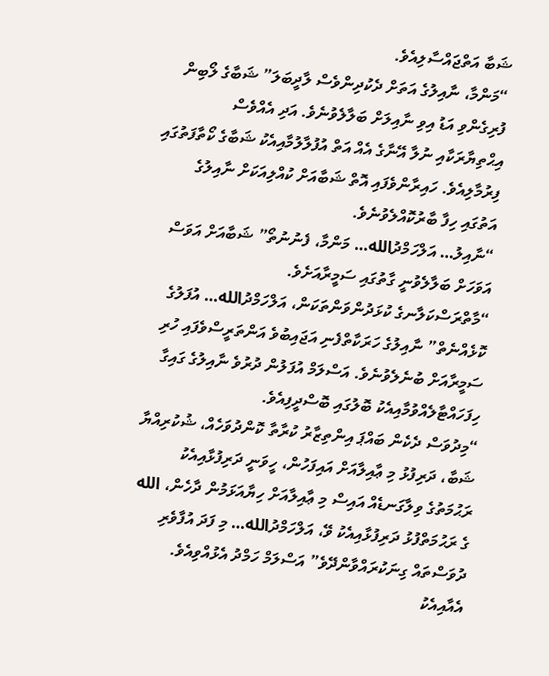ޝަބާ އަތްޖައްސާލިއެވެ.
“މަންމާ، ނާއިލުގެ އަތަށް ދެކުދިންވެސް ލާދީބަލަ” ޝަބާގެ ލޯބިން ފުރިގެންވި އަޑު އިވި ނާއިލަށް ބަލާލެވުނެވެ. އަދި އެއްވެސް އިޙްތިޔާރަކާއި ނުލާ އޭނާގެ އެއް އަތް އުފުލާލުމާއިއެކު ޝަބާގެ ކޯތާފަތުގައި ފިރުމާލިއެވެ. ހައިރާންވެފައި އޮތް ޝަބާއަށް ކުއްލިއަކަށް ނާއިލުގެ އަތުގައި ހިފާ ބާރުކޮއްލެވުނެވެ.
“ނާއިލު… އަލްހަމްދުالله… މަންމާ، ފެނުނުތޯ” ޝަބާއަށް އަވަސް އަވަހަށް ބަލާލެވުނީ ގާތުގައި ސަމީރާއަށެވެ.
“މާތްރަސްކަލާނގެ ކުޅަދުންވަންތަކަން، އަލްހަމްދުالله… އުފަލުގެ ކޮޅެއްނެތް” ނާއިލުގެ ހަރަކާތްފެނި އަޖައިބުވެ އަންތަރީސްވެފައި ހުރި ސަމީރާއަށް ބުނެލެވުނެވެ. އަސްލަމް އުފަލުން ދުރުވެ ނާއިލުގެ ގައިގާ ހިފަހައްޓާލެއްވުމާއިއެކު ބޮލުގައި ބޮސްދީފިއެވެ.
“މިދުވަސް ދެކެން ބައްޕަ އިންތިޒާރު ކުރާތާ ކޮންދުވަހެއް، ޝުކުރިއްޔާ ޝަބާ، ދަރިފުޅު މި ޢާއިލާއަށް އައިފަހުން، ހީވަނީ ދަރިފުޅާއިއެކު ރަޙުމަތުގެ ވިލާގަނޑެއް އައިސް މި ޢާއިލާއަށް ހިޔާއަޅަމުން ދާހެން، الله ގެ ރަޙުމަތްފުޅު ދަރިފުޅާއިއެކު ވޭ، އަލްހަމްދުالله… މި ފަދަ އުފާވެރި ދުވަސްތައް ގިނަކުރައްވާންދޭވެ” އަސްލަމް ހަމްދު އެޅުއްވިއެވެ. އެއާއިއެކު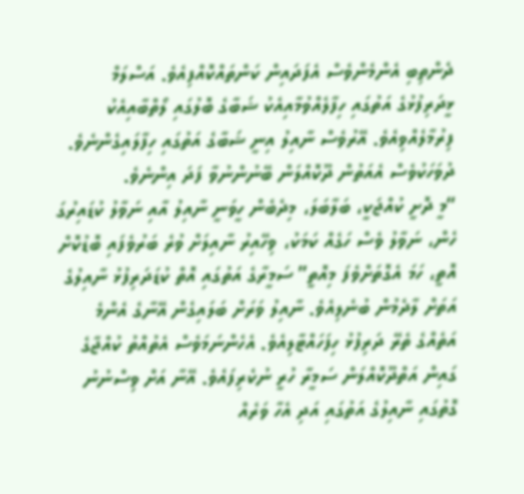ދެންތިބި އެންމެންވެސް އެފަދައިން ކަންތައްކޮއްފިއެވެ. އަސްލަމް ޅީދަރިފުޅުގެ އަތުގައި ހިފާލެއްވުމާއިއެކު ޝަބާގެ ބޮލުގައި ލޯތްބާއިއެކު ފިރުމާލެއްވިއެވެ. އޭރުވެސް ނާއިލު އިނީ ޝަބާގެ އަތުގައި ހިފާލައިގެންނެވެ. ދުވަހަކުވެސް އެއަތުން ދޫކޮއްލަން ބޭނުންނުވާ ފަދަ އިންނެވެ.
“މީ ދޮށީ ކުއްޖަކީ، ބަލާބަލަ، މިދެބެން ހީވަނީ ނާއިލު އާއި ނަވާލު ކުޑައިރުގަ ހެން، ނަވާލު ވެސް ހަގެއް ކަމަކު، ވިހޭއިރު ނާއިލަށް ވުރެ ބަރުވެފައި ބޮޑުކޮށް އޮތީ، ހަމަ އެގޮތަށްވެފަ މިއޮތީ” ސަމީރާގެ އަތުގައި އޮތް ކުޑަދަރިފުޅު ނާއިލުގެ އަތަށް ލާދެމުން ބުނެލިއެވެ. ނާއިލު ވަރަށް ބަލައިގެން އޭނާގެ އެންމެ އަތެއްގެ ތެރޭ ދަރިފުޅު ހިފަހައްޓާލިއެވެ. އެހެންނަމަވެސް އެތުއްތު ކުއްޖާގެ ގައިން އަތްދޫކޮއްލަން ސަމީރާ ހުރީ ނުކެރިފައެވެ. އޭނާ އަށް ވިސްނުނު ގޮތުގައި ނާއިލުގެ އަތުގައި އަދި އެހާ ވަރެއް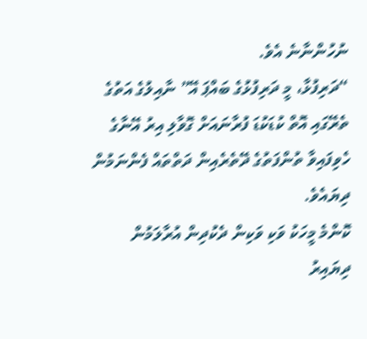ނުހުންނާނެ އެވެ.
“ދަރިފުޅާ، މީ ދަރިފުޅުގެ ބައްޕަ އޭ” ނާއިލުގެ އަތުގެ ތެރޭގައި އޮތް ކުޑަކުޑަ ފުރާނައަށް ގޮވާލި އިރު އޭނާގެ ހެވިފައިވާ ތުންފަތުގެ ދޭތެރެއިން ދަތްތައް ފެންނަމުން ދިޔައެވެ.
ކޮންމެ މީހަކު ވަކި ވަކިން ދެކުދިން އުރާލަމުން ދިޔައިރު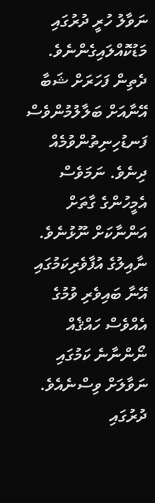ނަވާލު ހުރީ ދުރުގައި މަޑުކޮއްލައިގެންނެވެ. ދެތިން ފަހަރަށް ޝަބާ އޭނާއަށް ބަލާލުމުންވެސް ފަނޑުހިނިތުންވުމެއް ދިނެވެ. ނަމަވެސް އެމީހުންގެ ގާތަށް އަންނާކަށް ނޫޅުނެވެ. ނާއިލުގެ އުފާވެރިކަމުގައި އޭނާ ބައިވެރި ވުމުގެ އެއްވެސް ހައްޤެއް ނޯންނާނެ ކަމުގައި ނަވާލަށް ވިސްނެއެވެ. ދުރުގައި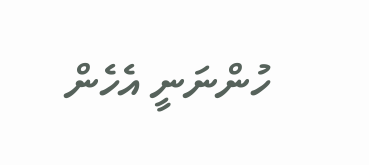ހުންނަނީ އެހެން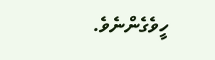ހީވެގެންނެވެ.